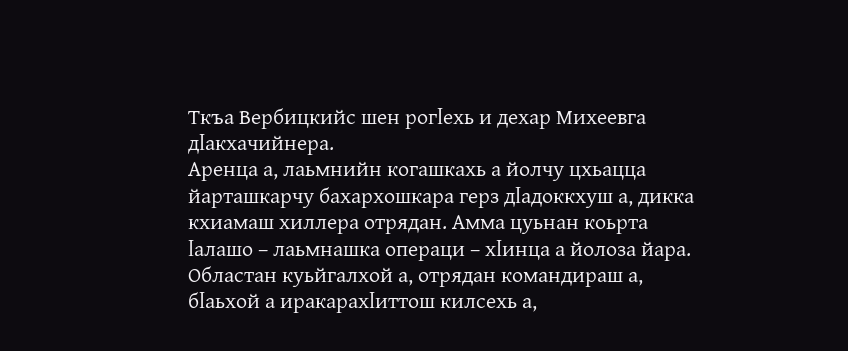Ткъа Вербицкийс шен рогӏехь и дехар Михеевга дӏакхачийнера.
Аренца а, лаьмнийн когашкахь а йолчу цхьацца йарташкарчу бахархошкара герз дӏадоккхуш а, дикка кхиамаш хиллера отрядан. Амма цуьнан коьрта ӏалашо – лаьмнашка операци – хӏинца а йолоза йара.
Областан куьйгалхой а, отрядан командираш а, бӏаьхой а иракарахӏиттош килсехь а,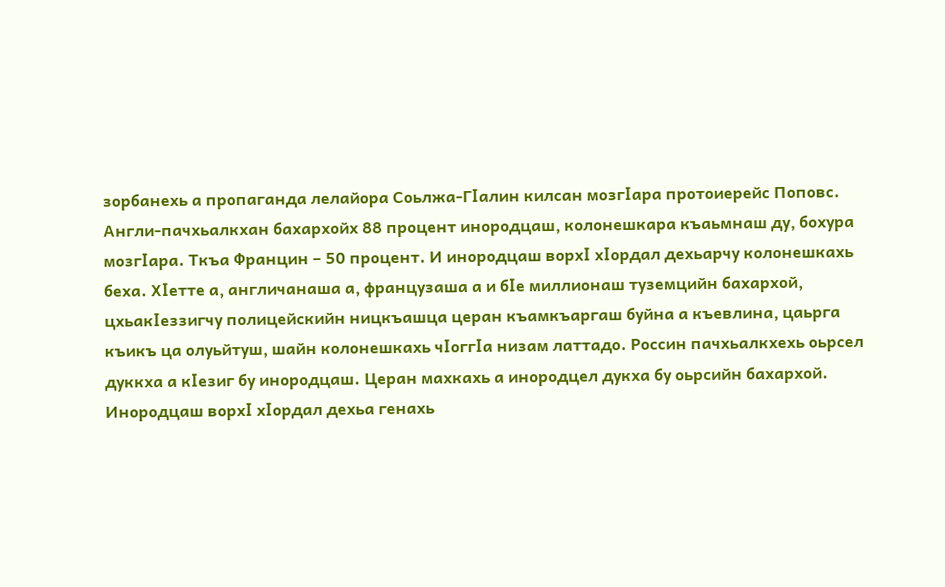зорбанехь а пропаганда лелайора Соьлжа-Гӏалин килсан мозгӏара протоиерейс Поповс. Англи-пачхьалкхан бахархойх 88 процент инородцаш, колонешкара къаьмнаш ду, бохура мозгӏара. Ткъа Францин – 50 процент. И инородцаш ворхӏ хӏордал дехьарчу колонешкахь беха. Хӏетте а, англичанаша а, французаша а и бӏе миллионаш туземцийн бахархой, цхьакӏеззигчу полицейскийн ницкъашца церан къамкъаргаш буйна а къевлина, цаьрга къикъ ца олуьйтуш, шайн колонешкахь чӏоггӏа низам латтадо. Россин пачхьалкхехь оьрсел дуккха а кӏезиг бу инородцаш. Церан махкахь а инородцел дукха бу оьрсийн бахархой. Инородцаш ворхӏ хӏордал дехьа генахь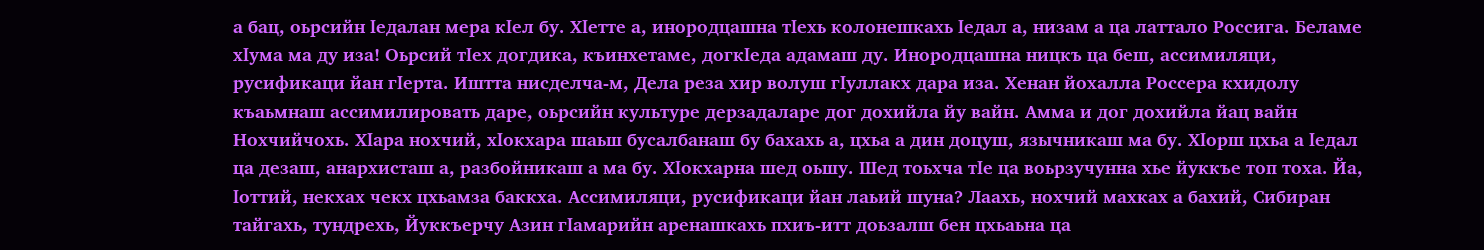а бац, оьрсийн ӏедалан мера кӏел бу. Хӏетте а, инородцашна тӏехь колонешкахь ӏедал а, низам а ца латтало Россига. Беламе хӏума ма ду иза! Оьрсий тӏех догдика, къинхетаме, догкӏеда адамаш ду. Инородцашна ницкъ ца беш, ассимиляци, русификаци йан гӏерта. Иштта нисделча-м, Дела реза хир волуш гӏуллакх дара иза. Хенан йохалла Россера кхидолу къаьмнаш ассимилировать даре, оьрсийн культуре дерзадаларе дог дохийла йу вайн. Амма и дог дохийла йац вайн Нохчийчохь. Хӏара нохчий, хӏокхара шаьш бусалбанаш бу бахахь а, цхьа а дин доцуш, язычникаш ма бу. Хӏорш цхьа а ӏедал ца дезаш, анархисташ а, разбойникаш а ма бу. Хӏокхарна шед оьшу. Шед тоьхча тӏе ца воьрзучунна хье йуккъе топ тоха. Йа, ӏоттий, некхах чекх цхьамза баккха. Ассимиляци, русификаци йан лаьий шуна? Лаахь, нохчий махках а бахий, Сибиран тайгахь, тундрехь, Йуккъерчу Азин гӏамарийн аренашкахь пхиъ-итт доьзалш бен цхьаьна ца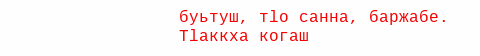буьтуш, тӏо санна, баржабе. Тӏаккха когаш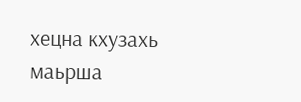хецна кхузахь маьрша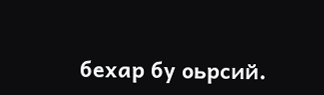бехар бу оьрсий.